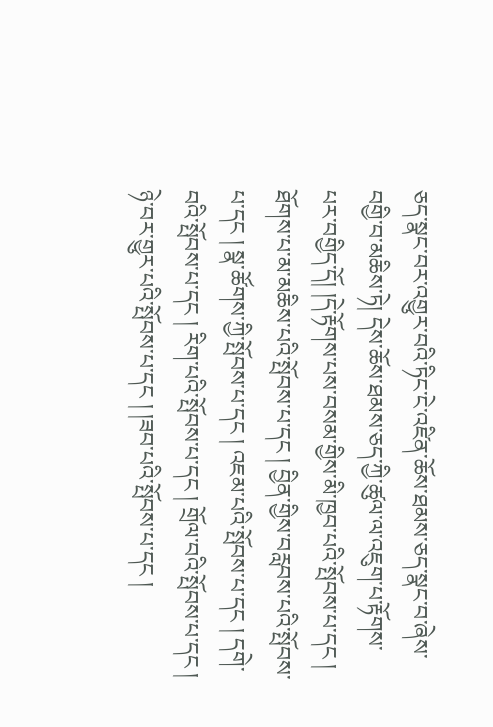ཅད་སྣང་བར་འགྱུར་བའི་ཏིང་ངེ་འཛིན་ཆོས་ཐམས་ཅད་སྣང་བ་ཞེས་བགྱི་བ་མཆིས་ཏེ། དེས་ཆོས་ཐམས་ཅད་ཀྱི་ཚུལ་ལ་འཇུག་པ་རྟོགས་པར་བགྱིད་དོ། །དེ་རྟོགས་པས་བསམ་གྱིས་མི་ཁྱབ་པའི་སྤོབས་པ་དང ། ཐོགས་པ་མ་མཆིས་པའི་སྤོབས་པ་དང ། བྱིན་གྱིས་བརླབས་པའི་སྤོབས་པ་དང ། སྣ་ཚོགས་ཀྱི་སྤོབས་པ་དང ། འཇམ་པའི་སྤོབས་པ་དང ། དགེ་བའི་སྤོབས་པ་དང ། རིག་པའི་སྤོབས་པ་དང ། གྲོལ་བའི་སྤོབས་པ་དང ། ཉེ་བར་གྱུར་པའི་སྤོབས་པ་དང ། །ཟབ་པའི་སྤོབས་པ་དང །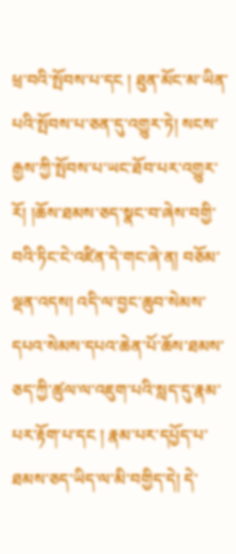ཕྲ་བའི་སྤོབས་པ་དང ། ཐུན་མོང་མ་ཡིན་པའི་སྤོབས་པ་ཅན་དུ་འགྱུར་ཏེ། སངས་རྒྱས་ཀྱི་སྤོབས་པ་ཡང་ཐོབ་པར་འགྱུར་རོ། །ཆོས་ཐམས་ཅད་སྣང་བ་ཞེས་བགྱི་བའི་ཏིང་ངེ་འཛིན་དེ་གང་ཞེ་ན། བཅོམ་ལྡན་འདས། འདི་ལ་བྱང་ཆུབ་སེམས་དཔའ་སེམས་དཔའ་ཆེན་པོ་ཆོས་ཐམས་ཅད་ཀྱི་ཚུལ་ལ་འཇུག་པའི་སླད་དུ་རྣམ་པར་རྟོག་པ་དང ། རྣམ་པར་དཔྱོད་པ་ཐམས་ཅད་ཡིད་ལ་མི་བགྱིད་དེ། དེ་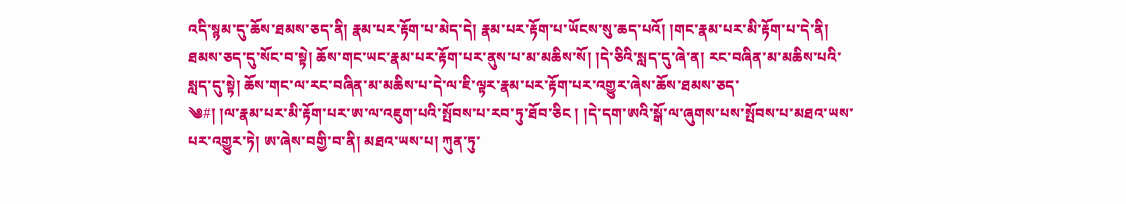འདི་སྙམ་དུ་ཆོས་ཐམས་ཅད་ནི། རྣམ་པར་རྟོག་པ་མེད་དེ། རྣམ་པར་རྟོག་པ་ཡོངས་སུ་ཆད་པའོ། །གང་རྣམ་པར་མི་རྟོག་པ་དེ་ནི། ཐམས་ཅད་དུ་སོང་བ་སྟེ། ཆོས་གང་ཡང་རྣམ་པར་རྟོག་པར་ནུས་པ་མ་མཆིས་སོ། །དེ་ཅིའི་སླད་དུ་ཞེ་ན། རང་བཞིན་མ་མཆིས་པའི་སླད་དུ་སྟེ། ཆོས་གང་ལ་རང་བཞིན་མ་མཆིས་པ་དེ་ལ་ཇི་ལྟར་རྣམ་པར་རྟོག་པར་འགྱུར་ཞེས་ཆོས་ཐམས་ཅད་
༄#། །ལ་རྣམ་པར་མི་རྟོག་པར་ཨ་ལ་འཇུག་པའི་སྤོབས་པ་རབ་ཏུ་ཐོབ་ཅིང ། །དེ་དག་ཨའི་སྒོ་ལ་ཞུགས་པས་སྤོབས་པ་མཐའ་ཡས་པར་འགྱུར་ཏེ། ཨ་ཞེས་བགྱི་བ་ནི། མཐའ་ཡས་པ། ཀུན་ཏུ་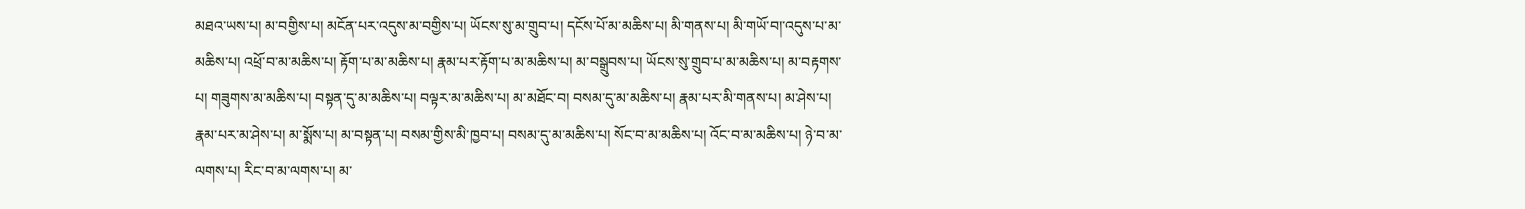མཐའ་ཡས་པ། མ་བགྱིས་པ། མངོན་པར་འདུས་མ་བགྱིས་པ། ཡོངས་སུ་མ་གྲུབ་པ། དངོས་པོ་མ་མཆིས་པ། མི་གནས་པ། མི་གཡོ་བ།་འདུས་པ་མ་མཆིས་པ། འཕྲོ་བ་མ་མཆིས་པ། རྟོག་པ་མ་མཆིས་པ། རྣམ་པར་རྟོག་པ་མ་མཆིས་པ། མ་བསྒྲུབས་པ། ཡོངས་སུ་གྲུབ་པ་མ་མཆིས་པ། མ་བརྟགས་པ། གཟུགས་མ་མཆིས་པ། བསྟན་དུ་མ་མཆིས་པ། བལྟར་མ་མཆིས་པ། མ་མཐོང་བ། བསམ་དུ་མ་མཆིས་པ། རྣམ་པར་མི་གནས་པ། མ་ཤེས་པ། རྣམ་པར་མ་ཤེས་པ། མ་སྨོས་པ། མ་བསྟན་པ། བསམ་གྱིས་མི་ཁྱབ་པ། བསམ་དུ་མ་མཆིས་པ། སོང་བ་མ་མཆིས་པ། འོང་བ་མ་མཆིས་པ། ཉེ་བ་མ་ལགས་པ། རིང་བ་མ་ལགས་པ། མ་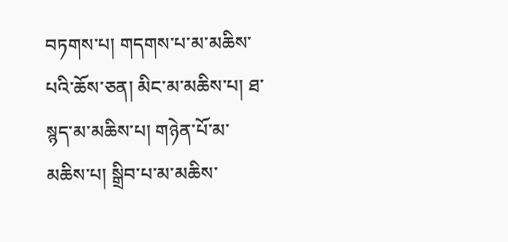བཏགས་པ། གདགས་པ་མ་མཆིས་པའི་ཆོས་ཅན། མིང་མ་མཆིས་པ། ཐ་སྙད་མ་མཆིས་པ། གཉེན་པོ་མ་མཆིས་པ། སྒྲིབ་པ་མ་མཆིས་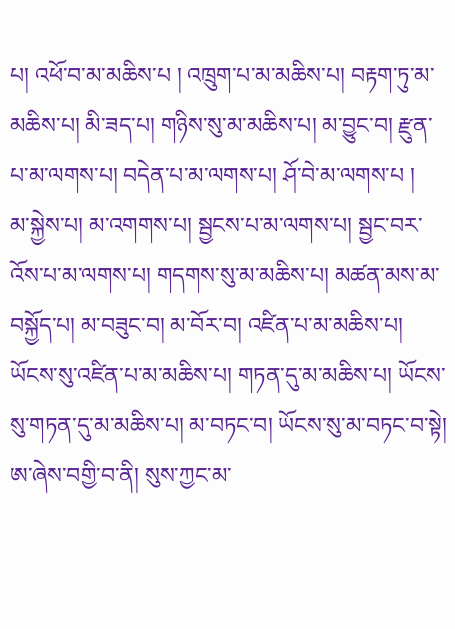པ། འཕོ་བ་མ་མཆིས་པ ། འཁྲུག་པ་མ་མཆིས་པ། བརྟག་ཏུ་མ་མཆིས་པ། མི་ཟད་པ། གཉིས་སུ་མ་མཆིས་པ། མ་བྱུང་བ། རྫུན་པ་མ་ལགས་པ། བདེན་པ་མ་ལགས་པ། ཤོ་བེ་མ་ལགས་པ །
མ་སྐྱེས་པ། མ་འགགས་པ། སྦྱངས་པ་མ་ལགས་པ། སྦྱང་བར་འོས་པ་མ་ལགས་པ། གདགས་སུ་མ་མཆིས་པ། མཚན་མས་མ་བསྐྱོད་པ། མ་བཟུང་བ། མ་བོར་བ། འཛིན་པ་མ་མཆིས་པ། ཡོངས་སུ་འཛིན་པ་མ་མཆིས་པ། གཏན་དུ་མ་མཆིས་པ། ཡོངས་སུ་གཏན་དུ་མ་མཆིས་པ། མ་བཏང་བ། ཡོངས་སུ་མ་བཏང་བ་སྟེ། ཨ་ཞེས་བགྱི་བ་ནི། སུས་ཀྱང་མ་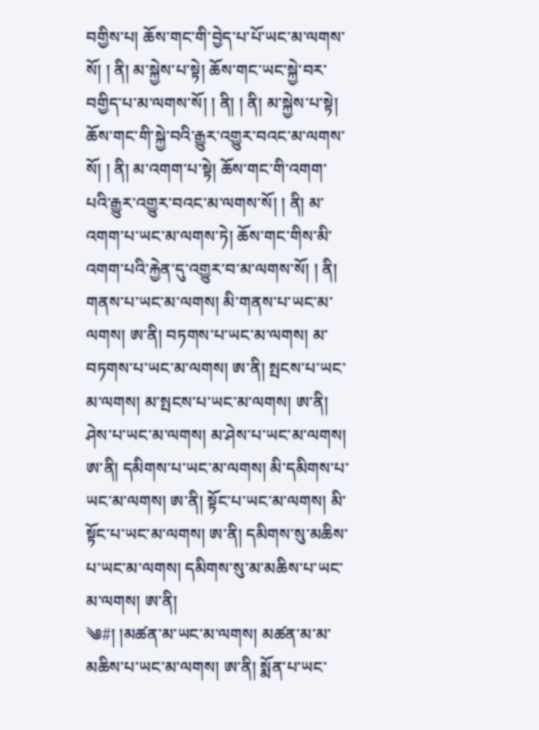བགྱིས་པ། ཆོས་གང་གི་བྱེད་པ་པོ་ཡང་མ་ལགས་སོ། ། ནི། མ་སྐྱེས་པ་སྟེ། ཆོས་གང་ཡང་སྐྱེ་བར་བགྱིད་པ་མ་ལགས་སོ། ། ནི། ། ནི། མ་སྐྱེས་པ་སྟེ། ཆོས་གང་གི་སྐྱེ་བའི་རྒྱུར་འགྱུར་བའང་མ་ལགས་སོ། ། ནི། མ་འགག་པ་སྟེ། ཆོས་གང་གི་འགག་པའི་རྒྱུར་འགྱུར་བའང་མ་ལགས་སོ། ། ནི། མ་འགག་པ་ཡང་མ་ལགས་ཏེ། ཆོས་གང་གིས་མི་འགག་པའི་རྐྱེན་དུ་འགྱུར་བ་མ་ལགས་སོ། ། ནི། གནས་པ་ཡང་མ་ལགས། མི་གནས་པ་ཡང་མ་ལགས། ཨ་ནི། བཏགས་པ་ཡང་མ་ལགས། མ་བཏགས་པ་ཡང་མ་ལགས། ཨ་ནི། སྤངས་པ་ཡང་མ་ལགས། མ་སྤངས་པ་ཡང་མ་ལགས། ཨ་ནི། ཤེས་པ་ཡང་མ་ལགས། མ་ཤེས་པ་ཡང་མ་ལགས། ཨ་ནི། དམིགས་པ་ཡང་མ་ལགས། མི་དམིགས་པ་ཡང་མ་ལགས། ཨ་ནི། སྟོང་པ་ཡང་མ་ལགས། མི་སྟོང་པ་ཡང་མ་ལགས། ཨ་ནི། དམིགས་སུ་མཆིས་པ་ཡང་མ་ལགས། དམིགས་སུ་མ་མཆིས་པ་ཡང་མ་ལགས། ཨ་ནི།
༄#། །མཚན་མ་ཡང་མ་ལགས། མཚན་མ་མ་མཆིས་པ་ཡང་མ་ལགས། ཨ་ནི། སྨོན་པ་ཡང་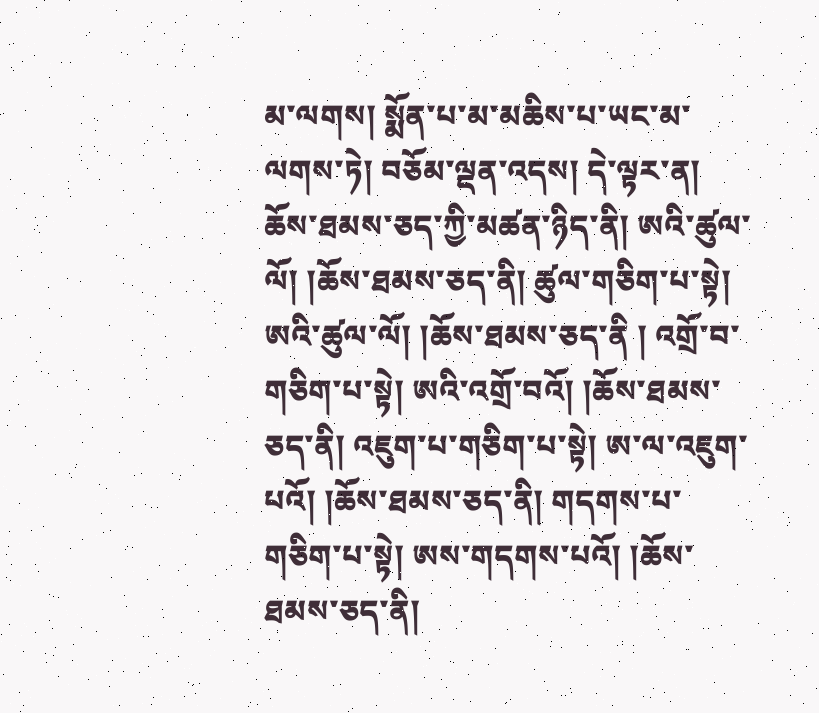མ་ལགས། སྨོན་པ་མ་མཆིས་པ་ཡང་མ་ལགས་ཏེ། བཅོམ་ལྡན་འདས། དེ་ལྟར་ན། ཆོས་ཐམས་ཅད་ཀྱི་མཚན་ཉིད་ནི། ཨའི་ཚུལ་ལོ། །ཆོས་ཐམས་ཅད་ནི། ཚུལ་གཅིག་པ་སྟེ། ཨའི་ཚུལ་ལོ། །ཆོས་ཐམས་ཅད་ནི ། འགྲོ་བ་གཅིག་པ་སྟེ། ཨའི་འགྲོ་བའོ། །ཆོས་ཐམས་ཅད་ནི། འཇུག་པ་གཅིག་པ་སྟེ། ཨ་ལ་འཇུག་པའོ། །ཆོས་ཐམས་ཅད་ནི། གདགས་པ་གཅིག་པ་སྟེ། ཨས་གདགས་པའོ། །ཆོས་ཐམས་ཅད་ནི།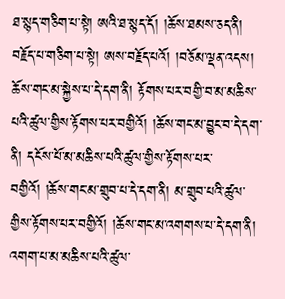ཐ་སྙད་གཅིག་པ་སྟེ། ཨའི་ཐ་སྙད་དོ། །ཆོས་ཐམས་ཅད་ནི། བརྗོད་པ་གཅིག་པ་སྟེ། ཨས་བརྗོད་པའོ། །བཅོམ་ལྡན་འདས། ཆོས་གང་མ་སྐྱེས་པ་དེ་དག་ནི། རྟོགས་པར་བགྱི་བ་མ་མཆིས་པའི་ཚུལ་གྱིས་རྟོགས་པར་བགྱིའོ། །ཆོས་གང་མ་བྱུང་བ་དེ་དག་ནི། དངོས་པོ་མ་མཆིས་པའི་ཚུལ་གྱིས་རྟོགས་པར་བགྱིའོ། །ཆོས་གང་མ་གྲུབ་པ་དེ་དག་ནི། མ་གྲུབ་པའི་ཚུལ་གྱིས་རྟོགས་པར་བགྱིའོ། །ཆོས་གང་མ་འགགས་པ་དེ་དག་ནི། འགག་པ་མ་མཆིས་པའི་ཚུལ་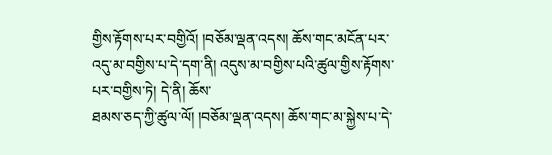གྱིས་རྟོགས་པར་བགྱིའོ། །བཅོམ་ལྡན་འདས། ཆོས་གང་མངོན་པར་འདུ་མ་བགྱིས་པ་དེ་དག་ནི། འདུས་མ་བགྱིས་པའི་ཚུལ་གྱིས་རྟོགས་པར་བགྱིས་ཏེ། དེ་ནི། ཆོས་
ཐམས་ཅད་ཀྱི་ཚུལ་ལོ། །བཅོམ་ལྡན་འདས། ཆོས་གང་མ་སྐྱེས་པ་དེ་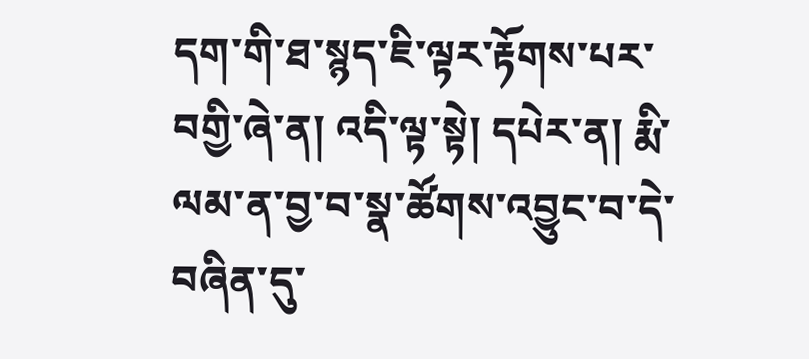དག་གི་ཐ་སྙད་ཇི་ལྟར་རྟོགས་པར་བགྱི་ཞེ་ན། འདི་ལྟ་སྟེ། དཔེར་ན། རྨི་ལམ་ན་བྱ་བ་སྣ་ཚོགས་འབྱུང་བ་དེ་བཞིན་དུ་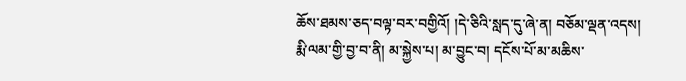ཆོས་ཐམས་ཅད་བལྟ་བར་བགྱིའོ། །དེ་ཅིའི་སླད་དུ་ཞེ་ན། བཅོམ་ལྡན་འདས། རྨི་ལམ་གྱི་བྱ་བ་ནི། མ་སྐྱེས་པ། མ་བྱུང་བ། དངོས་པོ་མ་མཆིས་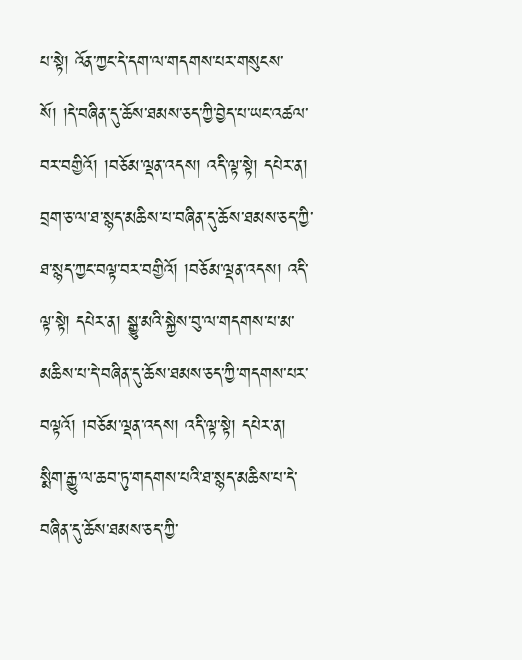པ་སྟེ། འོན་ཀྱང་དེ་དག་ལ་གདགས་པར་གསུངས་སོ། །དེ་བཞིན་དུ་ཆོས་ཐམས་ཅད་ཀྱི་བྱེད་པ་ཡང་འཚལ་བར་བགྱིའོ། །བཅོམ་ལྡན་འདས། འདི་ལྟ་སྟེ། དཔེར་ན། བྲག་ཅ་ལ་ཐ་སྙད་མཆིས་པ་བཞིན་དུ་ཆོས་ཐམས་ཅད་ཀྱི་ཐ་སྙད་ཀྱང་བལྟ་བར་བགྱིའོ། །བཅོམ་ལྡན་འདས། འདི་ལྟ་སྟེ། དཔེར་ན། སྒྱུ་མའི་སྐྱེས་བུ་ལ་གདགས་པ་མ་མཆིས་པ་དེ་བཞིན་དུ་ཆོས་ཐམས་ཅད་ཀྱི་གདགས་པར་བལྟའོ། །བཅོམ་ལྡན་འདས། འདི་ལྟ་སྟེ། དཔེར་ན། སྨིག་རྒྱུ་ལ་ཆབ་ཏུ་གདགས་པའི་ཐ་སྙད་མཆིས་པ་དེ་བཞིན་དུ་ཆོས་ཐམས་ཅད་ཀྱི་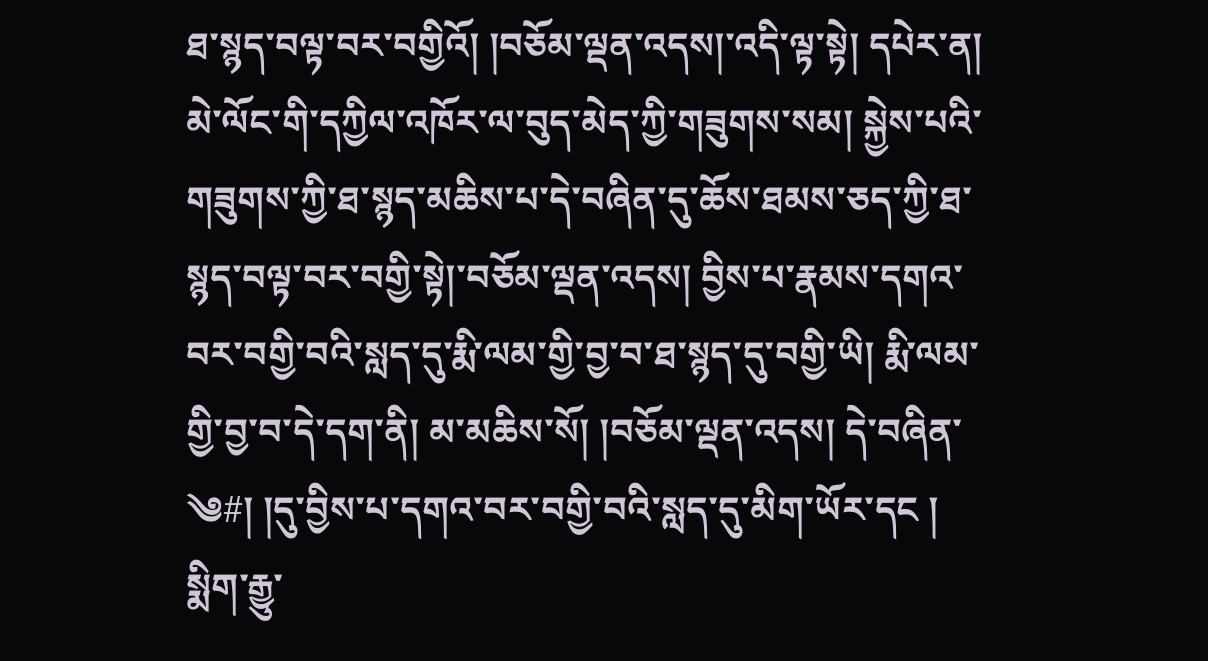ཐ་སྙད་བལྟ་བར་བགྱིའོ། །བཅོམ་ལྡན་འདས།་འདི་ལྟ་སྟེ། དཔེར་ན། མེ་ལོང་གི་དཀྱིལ་འཁོར་ལ་བུད་མེད་ཀྱི་གཟུགས་སམ། སྐྱེས་པའི་གཟུགས་ཀྱི་ཐ་སྙད་མཆིས་པ་དེ་བཞིན་དུ་ཆོས་ཐམས་ཅད་ཀྱི་ཐ་སྙད་བལྟ་བར་བགྱི་སྟེ།་བཅོམ་ལྡན་འདས། བྱིས་པ་རྣམས་དགའ་བར་བགྱི་བའི་སླད་དུ་རྨི་ལམ་གྱི་བྱ་བ་ཐ་སྙད་དུ་བགྱི་ཡི། རྨི་ལམ་གྱི་བྱ་བ་དེ་དག་ནི། མ་མཆིས་སོ། །བཅོམ་ལྡན་འདས། དེ་བཞིན་
༄#། །དུ་བྱིས་པ་དགའ་བར་བགྱི་བའི་སླད་དུ་མིག་ཡོར་དང ། སྨིག་རྒྱུ་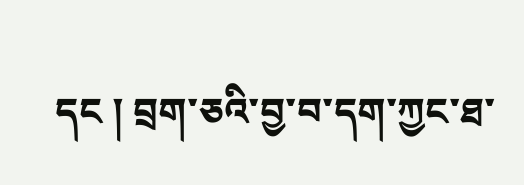དང ། བྲག་ཅའི་བྱ་བ་དག་ཀྱང་ཐ་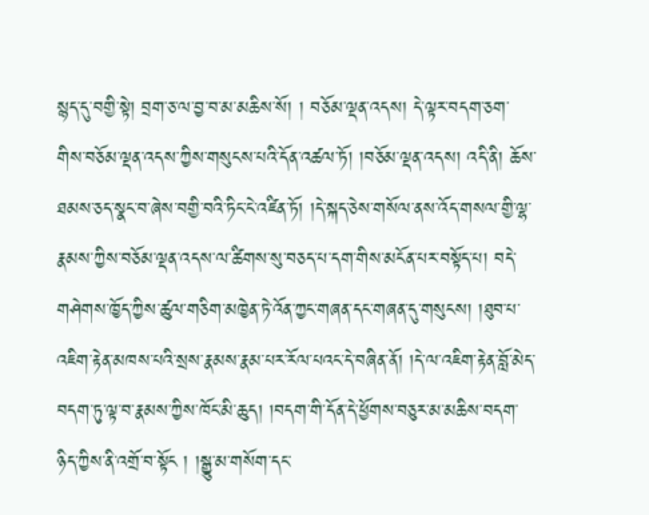སྙད་དུ་བགྱི་སྟེ། བྲག་ཅ་ལ་བྱ་བ་མ་མཆིས་སོ། ། བཅོམ་ལྡན་འདས། དེ་ལྟར་བདག་ཅག་གིས་བཅོམ་ལྡན་འདས་ཀྱིས་གསུངས་པའི་དོན་འཚལ་ཏོ། །བཅོམ་ལྡན་འདས། འདི་ནི། ཆོས་ཐམས་ཅད་སྣང་བ་ཞེས་བགྱི་བའི་ཏིང་ངེ་འཛིན་ཏོ། །དེ་སྐད་ཅེས་གསོལ་ནས་འོད་གསལ་གྱི་ལྷ་རྣམས་ཀྱིས་བཅོམ་ལྡན་འདས་ལ་ཚིགས་སུ་བཅད་པ་དག་གིས་མངོན་པར་བསྟོད་པ། བདེ་གཤེགས་ཁྱོད་ཀྱིས་ཚུལ་གཅིག་མཁྱེན་ཏེ་འོན་ཀྱང་གཞན་དང་གཞན་དུ་གསུངས། །ཐུབ་པ་འཇིག་རྟེན་མཁས་པའི་སྲས་རྣམས་རྣམ་པར་རོལ་པའང་དེ་བཞིན་ནོ། །དེ་ལ་འཇིག་རྟེན་བློ་མེད་བདག་ཏུ་ལྟ་བ་རྣམས་ཀྱིས་ཁོང་མི་ཆུད། །བདག་གི་དོན་དེ་ཕྱོགས་བཅུར་མ་མཆིས་བདག་ཉིད་ཀྱིས་ནི་འགྲོ་བ་སྟོང ། །སྒྱུ་མ་གསོག་དང་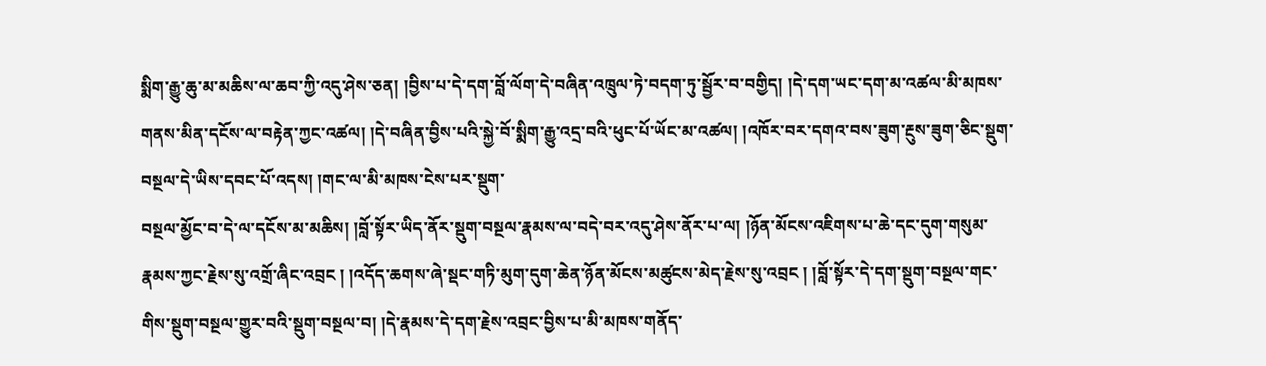སྨིག་རྒྱུ་ཆུ་མ་མཆིས་ལ་ཆབ་ཀྱི་འདུ་ཤེས་ཅན། །བྱིས་པ་དེ་དག་བློ་ལོག་དེ་བཞིན་འཁྲུལ་ཏེ་བདག་ཏུ་སྦྱོར་བ་བགྱིད། །དེ་དག་ཡང་དག་མ་འཚལ་མི་མཁས་གནས་མིན་དངོས་ལ་བརྟེན་ཀྱང་འཚལ། །དེ་བཞིན་བྱིས་པའི་སྐྱེ་བོ་སྨིག་རྒྱུ་འདྲ་བའི་ཕུང་པོ་ཡོང་མ་འཚལ། །འཁོར་བར་དགའ་བས་ཟུག་རྔུས་ཟུག་ཅིང་སྡུག་བསྔལ་དེ་ཡིས་དབང་པོ་འདས། །གང་ལ་མི་མཁས་ངེས་པར་སྡུག་
བསྔལ་མྱོང་བ་དེ་ལ་དངོས་མ་མཆིས། །བློ་སྟོར་ཡིད་ནོར་སྡུག་བསྔལ་རྣམས་ལ་བདེ་བར་འདུ་ཤེས་ནོར་པ་ལ། །ཉོན་མོངས་འཇིགས་པ་ཆེ་དང་དུག་གསུམ་རྣམས་ཀྱང་རྗེས་སུ་འགྲོ་ཞིང་འབྲང ། །འདོད་ཆགས་ཞེ་སྡང་གཏི་མུག་དུག་ཆེན་ཉོན་མོངས་མཚུངས་མེད་རྗེས་སུ་འབྲང ། །བློ་སྟོར་དེ་དག་སྡུག་བསྔལ་གང་གིས་སྡུག་བསྔལ་གྱུར་བའི་སྡུག་བསྔལ་བ། །དེ་རྣམས་དེ་དག་རྗེས་འབྲང་བྱིས་པ་མི་མཁས་གནོད་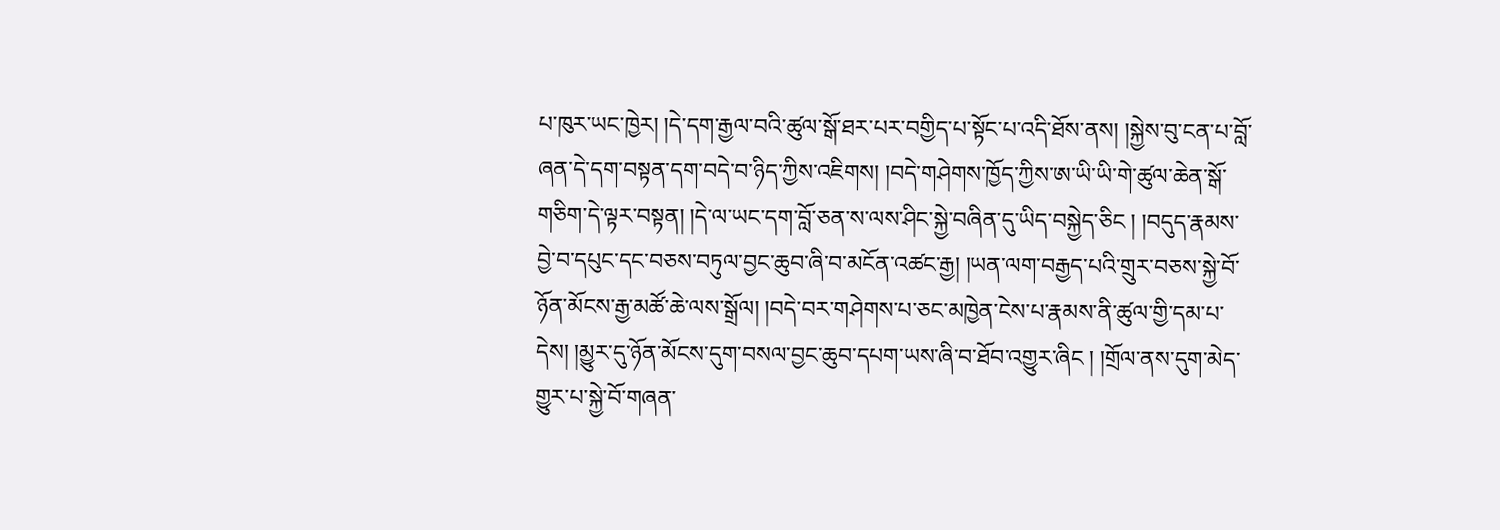པ་ཁུར་ཡང་ཁྱེར། །དེ་དག་རྒྱལ་བའི་ཚུལ་སྒོ་ཐར་པར་བགྱིད་པ་སྟོང་པ་འདི་ཐོས་ནས། །སྐྱེས་བུ་ངན་པ་བློ་ཞན་དེ་དག་བསྟན་དག་བདེ་བ་ཉིད་ཀྱིས་འཇིགས། །བདེ་གཤེགས་ཁྱོད་ཀྱིས་ཨ་ཡི་ཡི་གེ་ཚུལ་ཆེན་སྒོ་གཅིག་དེ་ལྟར་བསྟན། །དེ་ལ་ཡང་དག་བློ་ཅན་ས་ལས་ཤིང་སྐྱེ་བཞིན་དུ་ཡིད་བསྐྱེད་ཅིང ། །བདུད་རྣམས་བྱེ་བ་དཔུང་དང་བཅས་བཏུལ་བྱང་ཆུབ་ཞི་བ་མངོན་འཚང་རྒྱ། །ཡན་ལག་བརྒྱད་པའི་གྲུར་བཅས་སྐྱེ་བོ་ཉོན་མོངས་རྒྱ་མཚོ་ཆེ་ལས་སྒྲོལ། །བདེ་བར་གཤེགས་པ་ཅང་མཁྱེན་ངེས་པ་རྣམས་ནི་ཚུལ་གྱི་དམ་པ་དེས། །མྱུར་དུ་ཉོན་མོངས་དུག་བསལ་བྱང་ཆུབ་དཔག་ཡས་ཞི་བ་ཐོབ་འགྱུར་ཞིང ། །གྲོལ་ནས་དུག་མེད་གྱུར་པ་སྐྱེ་བོ་གཞན་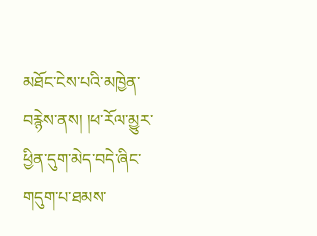མཐོང་ངེས་པའི་མཁྱེན་བརྙེས་ནས། །ཕ་རོལ་མྱུར་ཕྱིན་དུག་མེད་བདེ་ཞིང་གདུག་པ་ཐམས་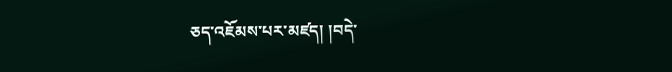ཅད་འཇོམས་པར་མཛད། །བདེ་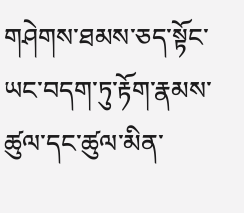གཤེགས་ཐམས་ཅད་སྟོང་ཡང་བདག་ཏུ་རྟོག་རྣམས་ཚུལ་དང་ཚུལ་མིན་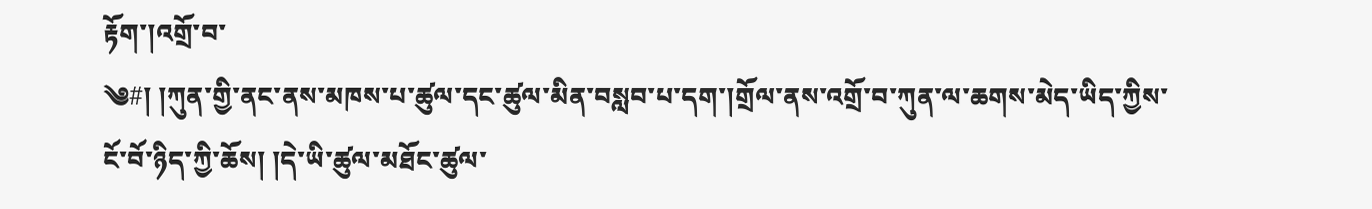རྟོག་།འགྲོ་བ་
༄#། །ཀུན་གྱི་ནང་ནས་མཁས་པ་ཚུལ་དང་ཚུལ་མིན་བསླབ་པ་དག་།གྲོལ་ནས་འགྲོ་བ་ཀུན་ལ་ཆགས་མེད་ཡིད་ཀྱིས་ངོ་བོ་ཉིད་ཀྱི་ཆོས། །དེ་ཡི་ཚུལ་མཐོང་ཚུལ་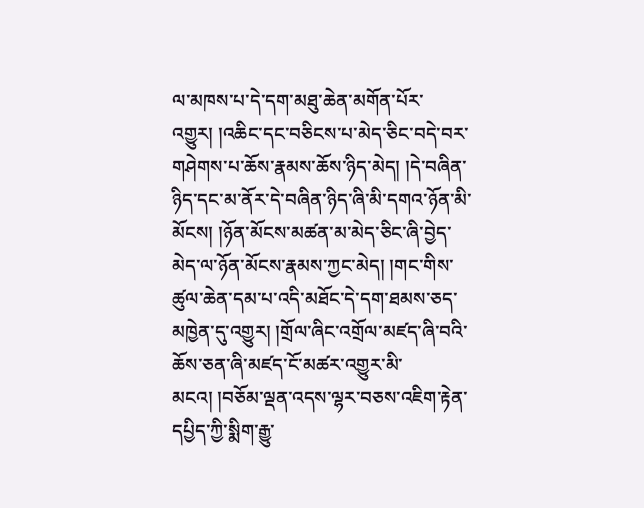ལ་མཁས་པ་དེ་དག་མཐུ་ཆེན་མགོན་པོར་འགྱུར། །འཆིང་དང་བཅིངས་པ་མེད་ཅིང་བདེ་བར་གཤེགས་པ་ཆོས་རྣམས་ཆོས་ཉིད་མེད། །དེ་བཞིན་ཉིད་དང་མ་ནོར་དེ་བཞིན་ཉིད་ཞི་མི་དགའ་ཉོན་མི་མོངས། །ཉོན་མོངས་མཚན་མ་མེད་ཅིང་ཞི་བྱེད་མེད་ལ་ཉོན་མོངས་རྣམས་ཀྱང་མེད། །གང་གིས་ཚུལ་ཆེན་དམ་པ་འདི་མཐོང་དེ་དག་ཐམས་ཅད་མཁྱེན་དུ་འགྱུར། །གྲོལ་ཞིང་འགྲོལ་མཛད་ཞི་བའི་ཆོས་ཅན་ཞི་མཛད་ངོ་མཚར་འགྱུར་མི་མངའ། །བཅོམ་ལྡན་འདས་ལྷར་བཅས་འཇིག་རྟེན་དཔྱིད་ཀྱི་སྨིག་རྒྱུ་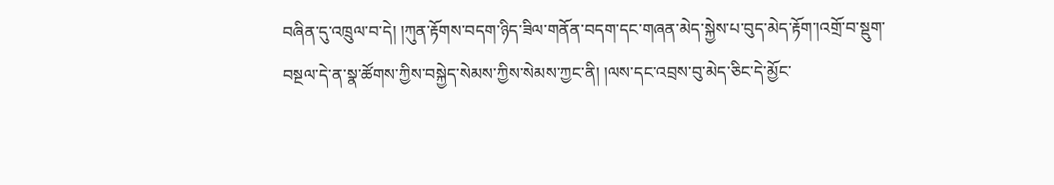བཞིན་དུ་འཁྲུལ་བ་དེ། །ཀུན་རྟོགས་བདག་ཉིད་ཟིལ་གནོན་བདག་དང་གཞན་མེད་སྐྱེས་པ་བུད་མེད་རྟོག་།འགྲོ་བ་སྡུག་བསྔལ་དེ་ན་སྣ་ཚོགས་ཀྱིས་བསྐྱེད་སེམས་ཀྱིས་སེམས་ཀྱང་ནི། །ལས་དང་འབྲས་བུ་མེད་ཅིང་དེ་མྱོང་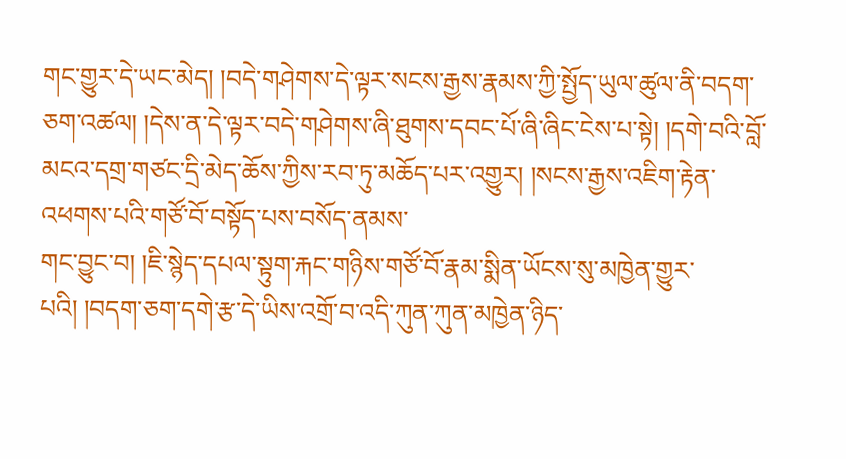གང་གྱུར་དེ་ཡང་མེད། །བདེ་གཤེགས་དེ་ལྟར་སངས་རྒྱས་རྣམས་ཀྱི་སྤྱོད་ཡུལ་ཚུལ་ནི་བདག་ཅག་འཚལ། །དེས་ན་དེ་ལྟར་བདེ་གཤེགས་ཞི་ཐུགས་དབང་པོ་ཞི་ཞིང་ངེས་པ་སྟེ། །དགེ་བའི་བློ་མངའ་དགྲ་གཙང་དྲི་མེད་ཆོས་ཀྱིས་རབ་ཏུ་མཆོད་པར་འགྱུར། །སངས་རྒྱས་འཇིག་རྟེན་འཕགས་པའི་གཙོ་བོ་བསྟོད་པས་བསོད་ནམས་
གང་བྱུང་བ། །ཇི་སྙེད་དཔལ་སྟུག་རྐང་གཉིས་གཙོ་བོ་རྣམ་སྨིན་ཡོངས་སུ་མཁྱེན་གྱུར་པའི། །བདག་ཅག་དགེ་རྩ་དེ་ཡིས་འགྲོ་བ་འདི་ཀུན་ཀུན་མཁྱེན་ཉིད་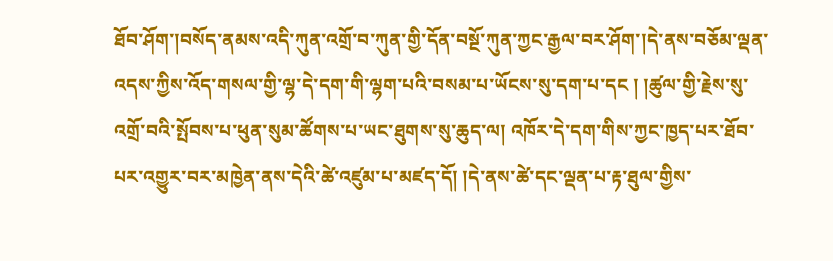ཐོབ་ཤོག་།བསོད་ནམས་འདི་ཀུན་འགྲོ་བ་ཀུན་གྱི་དོན་བསྔོ་ཀུན་ཀྱང་རྒྱལ་བར་ཤོག་།དེ་ནས་བཅོམ་ལྡན་འདས་ཀྱིས་འོད་གསལ་གྱི་ལྷ་དེ་དག་གི་ལྷག་པའི་བསམ་པ་ཡོངས་སུ་དག་པ་དང ། །ཚུལ་གྱི་རྗེས་སུ་འགྲོ་བའི་སྤོབས་པ་ཕུན་སུམ་ཚོགས་པ་ཡང་ཐུགས་སུ་ཆུད་ལ། འཁོར་དེ་དག་གིས་ཀྱང་ཁྱད་པར་ཐོབ་པར་འགྱུར་བར་མཁྱེན་ནས་དེའི་ཚེ་འཛུམ་པ་མཛད་དོ། །དེ་ནས་ཚེ་དང་ལྡན་པ་རྟ་ཐུལ་གྱིས་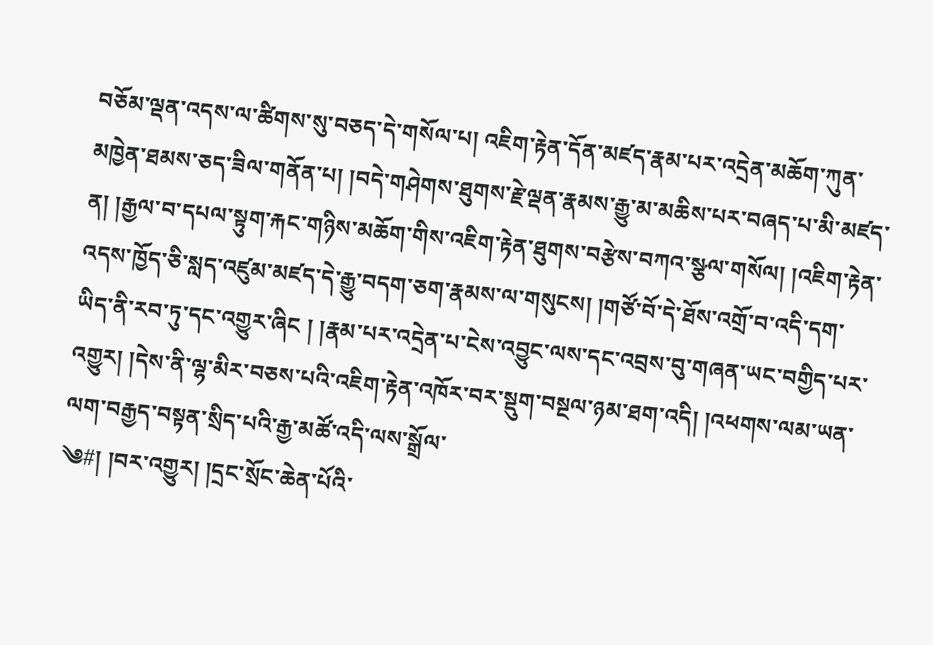བཅོམ་ལྡན་འདས་ལ་ཚིགས་སུ་བཅད་དེ་གསོལ་པ། འཇིག་རྟེན་དོན་མཛད་རྣམ་པར་འདྲེན་མཆོག་ཀུན་མཁྱེན་ཐམས་ཅད་ཟིལ་གནོན་པ། །བདེ་གཤེགས་ཐུགས་རྗེ་ལྡན་རྣམས་རྒྱུ་མ་མཆིས་པར་བཞད་པ་མི་མཛད་ན། །རྒྱལ་བ་དཔལ་སྟུག་རྐང་གཉིས་མཆོག་གིས་འཇིག་རྟེན་ཐུགས་བརྩེས་བཀའ་སྩལ་གསོལ། །འཇིག་རྟེན་འདས་ཁྱོད་ཅི་སླད་འཛུམ་མཛད་དེ་རྒྱུ་བདག་ཅག་རྣམས་ལ་གསུངས། །གཙོ་བོ་དེ་ཐོས་འགྲོ་བ་འདི་དག་ཡིད་ནི་རབ་ཏུ་དང་འགྱུར་ཞིང ། །རྣམ་པར་འདྲེན་པ་ངེས་འབྱུང་ལས་དང་འབྲས་བུ་གཞན་ཡང་བགྱིད་པར་འགྱུར། །དེས་ནི་ལྷ་མིར་བཅས་པའི་འཇིག་རྟེན་འཁོར་བར་སྡུག་བསྔལ་ཉམ་ཐག་འདི། །འཕགས་ལམ་ཡན་ལག་བརྒྱད་བསྟན་སྲིད་པའི་རྒྱ་མཚོ་འདི་ལས་སྒྲོལ་
༄#། །བར་འགྱུར། །དྲང་སྲོང་ཆེན་པོའི་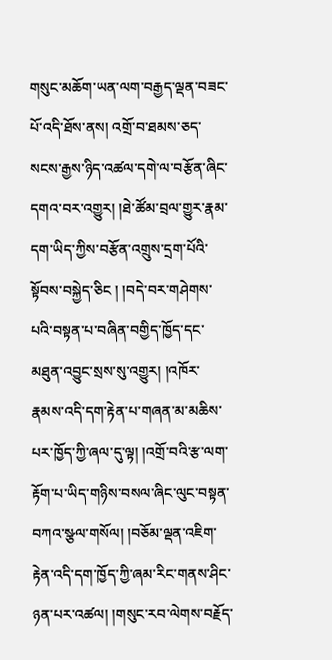གསུང་མཆོག་ཡན་ལག་བརྒྱད་ལྡན་བཟང་པོ་འདི་ཐོས་ནས། འགྲོ་བ་ཐམས་ཅད་སངས་རྒྱས་ཉིད་འཚལ་དགེ་ལ་བརྩོན་ཞིང་དགའ་བར་འགྱུར། །ཐེ་ཚོམ་བྲལ་གྱུར་རྣམ་དག་ཡིད་ཀྱིས་བརྩོན་འགྲུས་དྲག་པོའི་སྟོབས་བསྐྱེད་ཅིང ། །བདེ་བར་གཤེགས་པའི་བསྟན་པ་བཞིན་བགྱིད་ཁྱོད་དང་མཐུན་འབྱུང་སྲས་སུ་འགྱུར། །འཁོར་རྣམས་འདི་དག་རྟེན་པ་གཞན་མ་མཆིས་པར་ཁྱོད་ཀྱི་ཞལ་དུ་ལྟ། །འགྲོ་བའི་རྩ་ལག་རྟོག་པ་ཡིད་གཉིས་བསལ་ཞིང་ལུང་བསྟན་བཀའ་སྩལ་གསོལ། །བཅོམ་ལྡན་འཇིག་རྟེན་འདི་དག་ཁྱོད་ཀྱི་ཞམ་རིང་གནས་ཤིང་ཉན་པར་འཚལ། །གསུང་རབ་ལེགས་བརྗོད་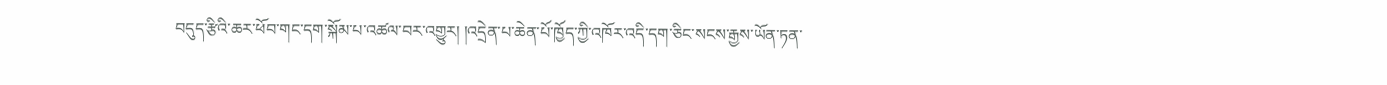བདུད་རྩིའི་ཆར་ཕོབ་གང་དག་སྐོམ་པ་འཚལ་བར་འགྱུར། །འདྲེན་པ་ཆེན་པོ་ཁྱོད་ཀྱི་འཁོར་འདི་དག་ཅིང་སངས་རྒྱས་ཡོན་ཏན་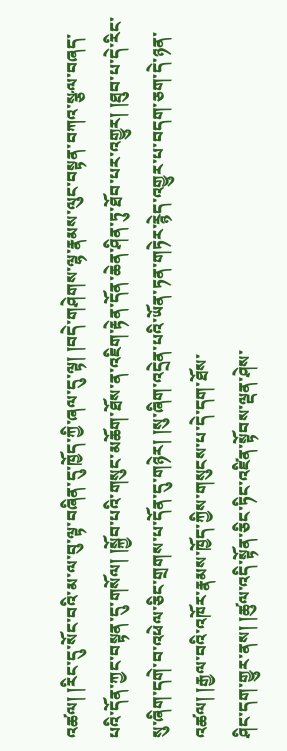འཚལ། །རིང་དུ་སོང་བའི་མ་ལ་བུ་ལྟ་བཞིན་དུ་ཁྱོད་ཀྱི་ཞལ་དུ་ལྟ། །བདེ་གཤེགས་ལྷ་རྣམས་ལུང་བསྟན་བཀའ་སྩལ་བཞད་པའི་དོན་ཀྱང་བསྟན་དུ་གསོལ། །སྐྱོབ་པའི་གསུང་མཆོག་ཐོས་ན་འཇིག་རྟེན་དོན་ཆེན་ཤིན་ཏུ་ཐོབ་པར་འགྱུར། །ཐུབ་པ་དེ་རིང་སུ་ཞིག་དགེ་བ་འཕེལ་ཅིང་གྲགས་པ་དོན་དུ་གཉེར། །སུ་ཞིག་འདྲེན་པའི་ཡོན་ཏན་གཏེར་རྙེད་འགྱུར་པ་བདག་ཅག་དེ་ཉན་འཚལ། །རྒྱལ་བའི་འཁོར་རྣམས་ཁྱོད་ཀྱིས་གསུངས་པ་དེ་དག་ཐོས་
ཤིང་དག་གྱུར་ནས། །ཚུལ་འདི་སྟོན་ཅིང་ཏིང་འཛིན་སྟོབས་ལྡན་ཤེས་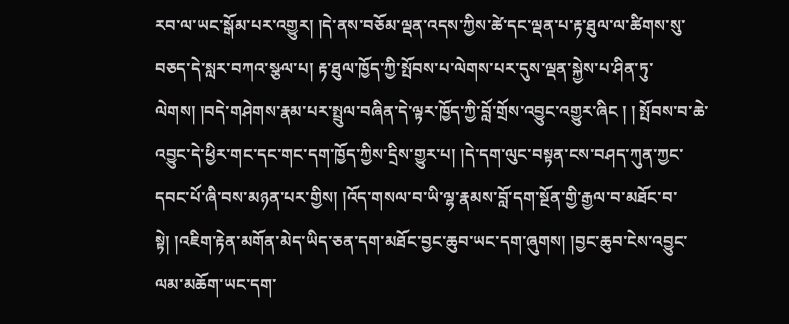རབ་ལ་ཡང་སྒོམ་པར་འགྱུར། །དེ་ནས་བཅོམ་ལྡན་འདས་ཀྱིས་ཚེ་དང་ལྡན་པ་རྟ་ཐུལ་ལ་ཚིགས་སུ་བཅད་དེ་སླར་བཀའ་སྩལ་པ། རྟ་ཐུལ་ཁྱོད་ཀྱི་སྤོབས་པ་ལེགས་པར་དུས་ལྡན་སྐྱེས་པ་ཤིན་ཏུ་ལེགས། །བདེ་གཤེགས་རྣམ་པར་སྤྲུལ་བཞིན་དེ་ལྟར་ཁྱོད་ཀྱི་བློ་གྲོས་འབྱུང་འགྱུར་ཞིང ། ། སྤོབས་བ་ཆེ་འབྱུང་དེ་ཕྱིར་གང་དང་གང་དག་ཁྱོད་ཀྱིས་དྲིས་གྱུར་པ། །དེ་དག་ལུང་བསྟན་ངས་བཤད་ཀུན་ཀྱང་དབང་པོ་ཞི་བས་མཉན་པར་གྱིས། །འོད་གསལ་བ་ཡི་ལྷ་རྣམས་བློ་དག་སྔོན་གྱི་རྒྱལ་བ་མཐོང་བ་སྟེ། །འཇིག་རྟེན་མགོན་མེད་ཡིད་ཅན་དག་མཐོང་བྱང་ཆུབ་ཡང་དག་ཞུགས། །བྱང་ཆུབ་ངེས་འབྱུང་ལམ་མཆོག་ཡང་དག་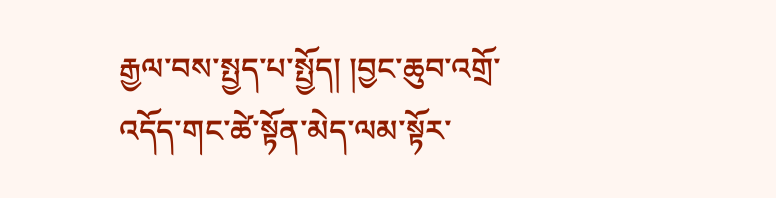རྒྱལ་བས་སྤྱད་པ་སྤྱོད། །བྱང་ཆུབ་འགྲོ་འདོད་གང་ཚེ་སྟོན་མེད་ལམ་སྟོར་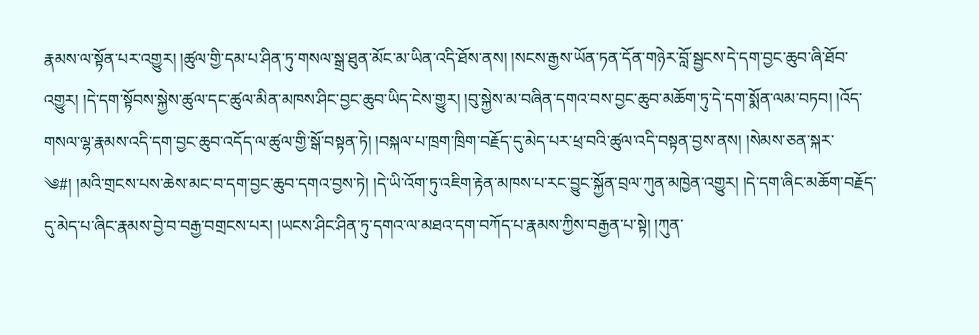རྣམས་ལ་སྟོན་པར་འགྱུར། །ཚུལ་གྱི་དམ་པ་ཤིན་ཏུ་གསལ་སྒྲ་ཐུན་མོང་མ་ཡིན་འདི་ཐོས་ནས། །སངས་རྒྱས་ཡོན་ཏན་དོན་གཉེར་བློ་སྦྱངས་དེ་དག་བྱང་ཆུབ་ཞི་ཐོབ་འགྱུར། །དེ་དག་སྟོབས་སྐྱེས་ཚུལ་དང་ཚུལ་མིན་མཁས་ཤིང་བྱང་ཆུབ་ཡིད་ངེས་གྱུར། །བུ་སྐྱེས་མ་བཞིན་དགའ་བས་བྱང་ཆུབ་མཆོག་ཏུ་དེ་དག་སྨོན་ལམ་བཏབ། །འོད་གསལ་ལྷ་རྣམས་འདི་དག་བྱང་ཆུབ་འདོད་ལ་ཚུལ་གྱི་སྒོ་བསྟན་ཏེ། །བསྐལ་པ་ཁྲག་ཁྲིག་བརྗོད་དུ་མེད་པར་ཕྲ་བའི་ཚུལ་འདི་བསྟན་བྱས་ནས། །སེམས་ཅན་སྐར་
༄#། །མའི་གྲངས་པས་ཆེས་མང་བ་དག་བྱང་ཆུབ་དགའ་བྱས་ཏེ། །དེ་ཡི་འོག་ཏུ་འཇིག་རྟེན་མཁས་པ་རང་བྱུང་སྐྱོན་བྲལ་ཀུན་མཁྱེན་འགྱུར། །དེ་དག་ཞིང་མཆོག་བརྗོད་དུ་མེད་པ་ཞིང་རྣམས་བྱེ་བ་བརྒྱ་བགྲངས་པར། །ཡངས་ཤིང་ཤིན་ཏུ་དགའ་ལ་མཐའ་དག་བཀོད་པ་རྣམས་ཀྱིས་བརྒྱན་པ་སྟེ། །ཀུན་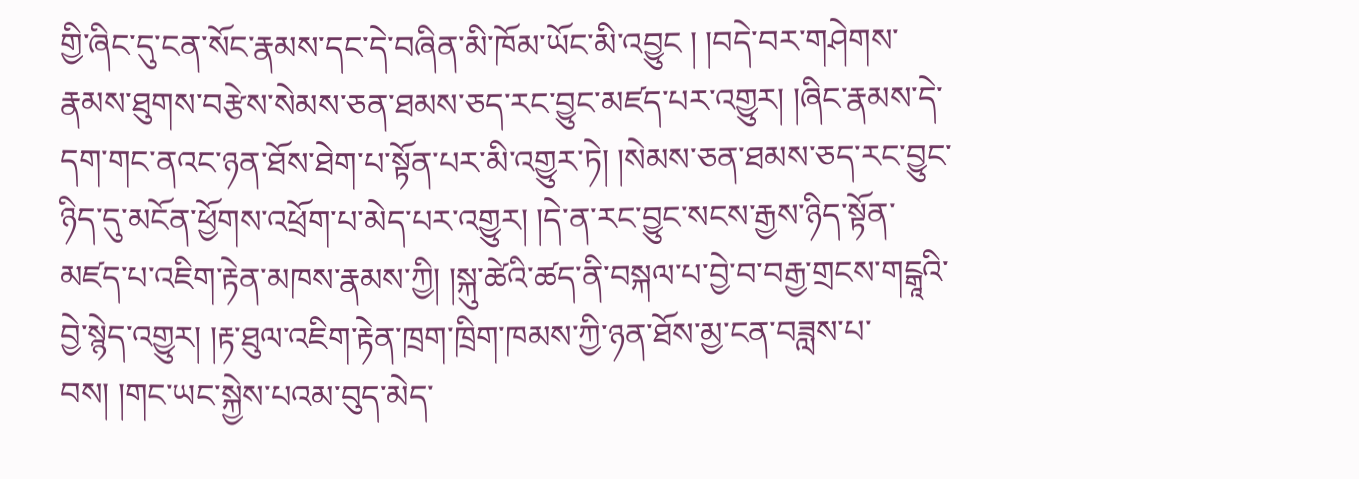གྱི་ཞིང་དུ་ངན་སོང་རྣམས་དང་དེ་བཞིན་མི་ཁོམ་ཡོང་མི་འབྱུང ། །བདེ་བར་གཤེགས་རྣམས་ཐུགས་བརྩེས་སེམས་ཅན་ཐམས་ཅད་རང་བྱུང་མཛད་པར་འགྱུར། །ཞིང་རྣམས་དེ་དག་གང་ནའང་ཉན་ཐོས་ཐེག་པ་སྟོན་པར་མི་འགྱུར་ཏེ། །སེམས་ཅན་ཐམས་ཅད་རང་བྱུང་ཉིད་དུ་མངོན་ཕྱོགས་འཕྲོག་པ་མེད་པར་འགྱུར། །དེ་ན་རང་བྱུང་སངས་རྒྱས་ཉིད་སྟོན་མཛད་པ་འཇིག་རྟེན་མཁས་རྣམས་ཀྱི། །སྐུ་ཚེའི་ཚད་ནི་བསྐལ་པ་བྱེ་བ་བརྒྱ་གྲངས་གངྒཱའི་བྱེ་སྙེད་འགྱུར། །རྟ་ཐུལ་འཇིག་རྟེན་ཁྲག་ཁྲིག་ཁམས་ཀྱི་ཉན་ཐོས་མྱ་ངན་བཟླས་པ་བས། །གང་ཡང་སྐྱེས་པའམ་བུད་མེད་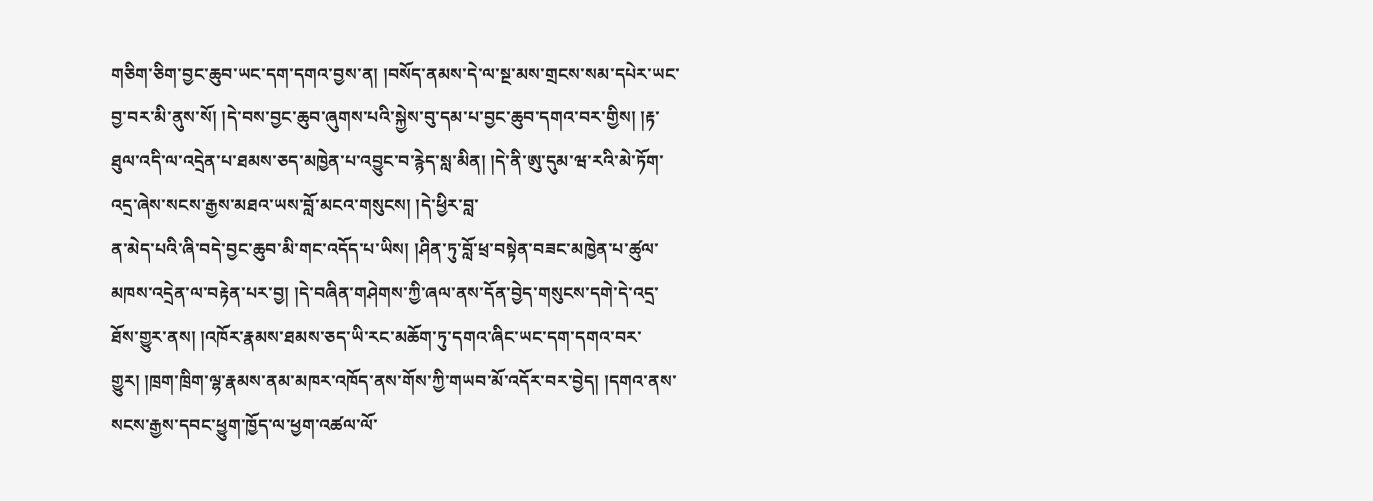གཅིག་ཅིག་བྱང་ཆུབ་ཡང་དག་དགའ་བྱས་ན། །བསོད་ནམས་དེ་ལ་སྔ་མས་གྲངས་སམ་དཔེར་ཡང་བྱ་བར་མི་ནུས་སོ། །དེ་བས་བྱང་ཆུབ་ཞུགས་པའི་སྐྱེས་བུ་དམ་པ་བྱང་ཆུབ་དགའ་བར་གྱིས། །རྟ་ཐུལ་འདི་ལ་འདྲེན་པ་ཐམས་ཅད་མཁྱེན་པ་འབྱུང་བ་རྙེད་སླ་མིན། །དེ་ནི་ཨུ་དུམ་ཝ་རའི་མེ་ཏོག་འདྲ་ཞེས་སངས་རྒྱས་མཐའ་ཡས་བློ་མངའ་གསུངས། །དེ་ཕྱིར་བླ་
ན་མེད་པའི་ཞི་བདེ་བྱང་ཆུབ་མི་གང་འདོད་པ་ཡིས། །ཤིན་ཏུ་བློ་ཕྲ་བསྟེན་བཟང་མཁྱེན་པ་ཚུལ་མཁས་འདྲེན་ལ་བརྟེན་པར་བྱ། །དེ་བཞིན་གཤེགས་ཀྱི་ཞལ་ནས་དོན་བྱེད་གསུངས་དགེ་དེ་འདྲ་ཐོས་གྱུར་ནས། །འཁོར་རྣམས་ཐམས་ཅད་ཡི་རང་མཆོག་ཏུ་དགའ་ཞིང་ཡང་དག་དགའ་བར་གྱུར། །ཁྲག་ཁྲིག་ལྷ་རྣམས་ནམ་མཁར་འཁོད་ནས་གོས་ཀྱི་གཡབ་མོ་འདོར་བར་བྱེད། །དགའ་ནས་སངས་རྒྱས་དབང་ཕྱུག་ཁྱོད་ལ་ཕྱག་འཚལ་ལོ་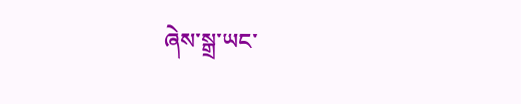ཞེས་སྒྲ་ཡང་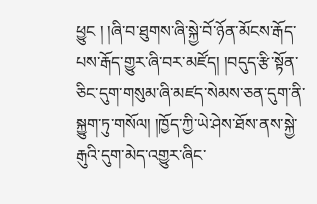ཕྱུང ། །ཞི་བ་ཐུགས་ཞི་སྐྱེ་བོ་ཉོན་མོངས་རྒོད་པས་རྒོད་གྱུར་ཞི་བར་མཛོད། །བདུད་རྩི་སྟོན་ཅིང་དུག་གསུམ་ཞི་མཛད་སེམས་ཅན་དུག་ནི་སྐྱུག་ཏུ་གསོལ། །ཁྱོད་ཀྱི་ཡེ་ཤེས་ཐོས་ནས་སྐྱེ་རྒུའི་དུག་མེད་འགྱུར་ཞིང་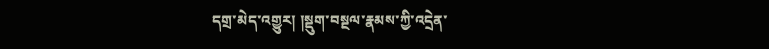དགྲ་མེད་འགྱུར། །སྡུག་བསྔལ་རྣམས་ཀྱི་འདྲེན་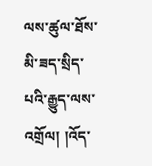ལས་ཚུལ་ཐོས་མི་ཟད་སྲིད་པའི་རྒྱུད་ལས་འགྲོལ། །འོད་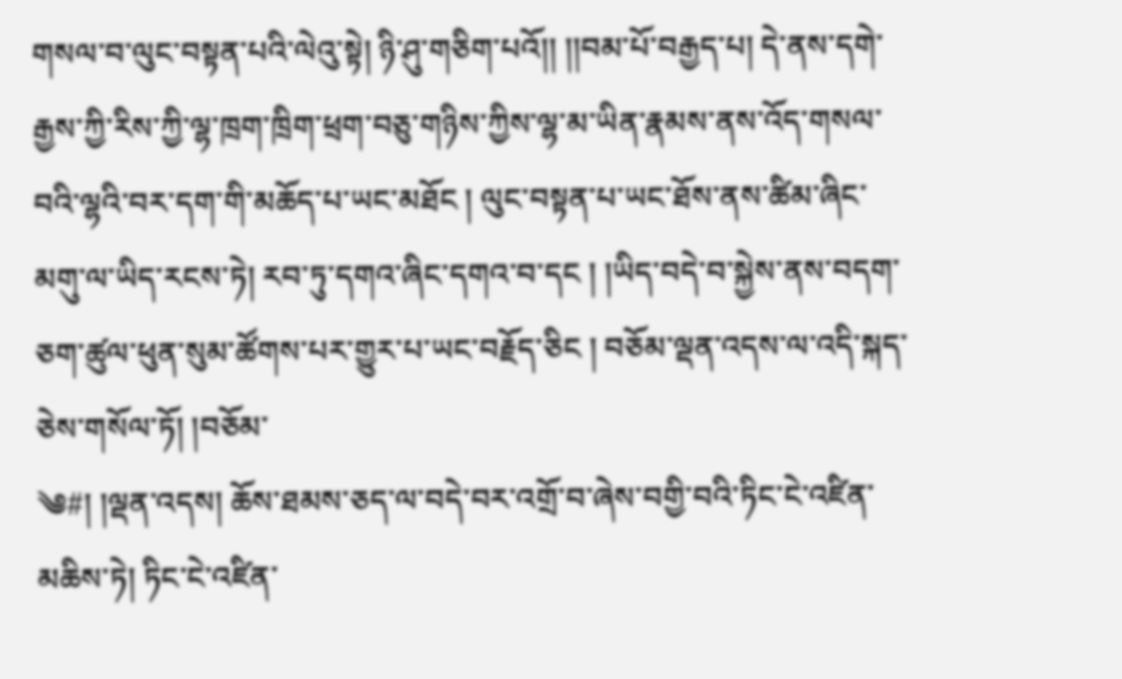གསལ་བ་ལུང་བསྟན་པའི་ལེའུ་སྟེ། ཉི་ཤུ་གཅིག་པའོ།། །།བམ་པོ་བརྒྱད་པ། དེ་ནས་དགེ་རྒྱས་ཀྱི་རིས་ཀྱི་ལྷ་ཁྲག་ཁྲིག་ཕྲག་བཅུ་གཉིས་ཀྱིས་ལྷ་མ་ཡིན་རྣམས་ནས་འོད་གསལ་བའི་ལྷའི་བར་དག་གི་མཆོད་པ་ཡང་མཐོང ། ལུང་བསྟན་པ་ཡང་ཐོས་ནས་ཚིམ་ཞིང་མགུ་ལ་ཡིད་རངས་ཏེ། རབ་ཏུ་དགའ་ཞིང་དགའ་བ་དང ། །ཡིད་བདེ་བ་སྐྱེས་ནས་བདག་ཅག་ཚུལ་ཕུན་སུམ་ཚོགས་པར་གྱུར་པ་ཡང་བརྗོད་ཅིང ། བཅོམ་ལྡན་འདས་ལ་འདི་སྐད་ཅེས་གསོལ་ཏོ། །བཅོམ་
༄#། །ལྡན་འདས། ཆོས་ཐམས་ཅད་ལ་བདེ་བར་འགྲོ་བ་ཞེས་བགྱི་བའི་ཏིང་ངེ་འཛིན་མཆིས་ཏེ། ཏིང་ངེ་འཛིན་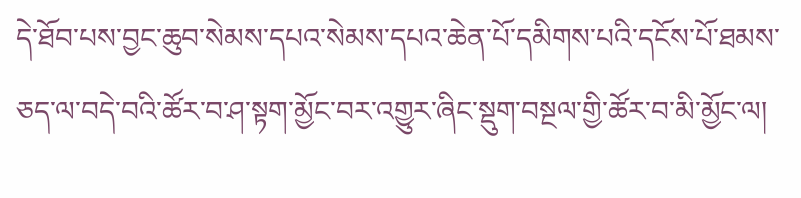དེ་ཐོབ་པས་བྱང་ཆུབ་སེམས་དཔའ་སེམས་དཔའ་ཆེན་པོ་དམིགས་པའི་དངོས་པོ་ཐམས་ཅད་ལ་བདེ་བའི་ཚོར་བ་ཤ་སྟག་མྱོང་བར་འགྱུར་ཞིང་སྡུག་བསྔལ་གྱི་ཚོར་བ་མི་མྱོང་ལ།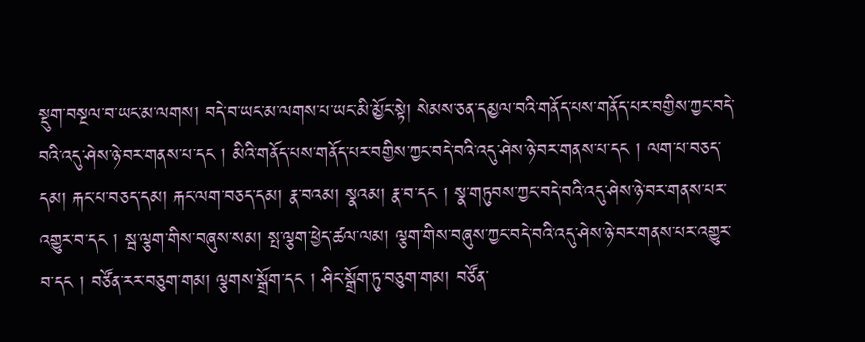སྡུག་བསྔལ་བ་ཡང་མ་ལགས། བདེ་བ་ཡང་མ་ལགས་པ་ཡང་མི་མྱོང་སྟེ། སེམས་ཅན་དམྱལ་བའི་གནོད་པས་གནོད་པར་བགྱིས་ཀྱང་བདེ་བའི་འདུ་ཤེས་ཉེ་བར་གནས་པ་དང ། མིའི་གནོད་པས་གནོད་པར་བགྱིས་ཀྱང་བདེ་བའི་འདུ་ཤེས་ཉེ་བར་གནས་པ་དང ། ལག་པ་བཅད་དམ། རྐང་པ་བཅད་དམ། རྐང་ལག་བཅད་དམ། རྣ་བའམ། སྣའམ། རྣ་བ་དང ། སྣ་གཏུབས་ཀྱང་བདེ་བའི་འདུ་ཤེས་ཉེ་བར་གནས་པར་འགྱུར་བ་དང ། སྦ་ལྕག་གིས་བཞུས་སམ། སྤ་ལྕག་ཕྱེད་ཚལ་ལམ། ལྕག་གིས་བཞུས་ཀྱང་བདེ་བའི་འདུ་ཤེས་ཉེ་བར་གནས་པར་འགྱུར་བ་དང ། བཙོན་རར་བཅུག་གམ། ལྕགས་སྒྲོག་དང ། ཤིང་སྒྲོག་ཏུ་བཅུག་གམ། བཙོན་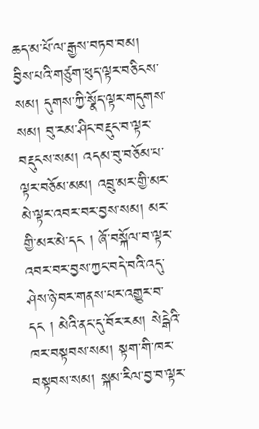ཆད་མ་པོ་ལ་རྒྱས་བཏབ་བམ། བྱིས་པའི་གཙུག་ཕུད་ལྟར་བཅིངས་སམ། དུགས་ཀྱི་སྣོད་ལྟར་གདུགས་སམ། བུ་རམ་ཤིང་བརྡུང་བ་ལྟར་བརྡུངས་སམ། འདམ་བུ་བཅོམ་པ་ལྟར་བཅོམ་མམ། འབྲུ་མར་གྱི་མར་མེ་ལྟར་འབར་བར་བྱས་སམ། མར་
གྱི་མར་མེ་དང ། ཞོ་བསྐོལ་བ་ལྟར་འབར་བར་བྱས་ཀྱང་བདེ་བའི་འདུ་ཤེས་ཉེ་བར་གནས་པར་འགྱུར་བ་དང ། མེའི་ནང་དུ་བོར་རམ། སེངྒེའི་ཁར་བསྟབས་སམ། སྟག་གི་ཁར་བསྟབས་སམ། སྐམ་རིལ་བྱ་བ་ལྟར་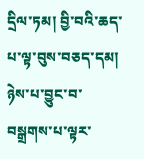དྲིལ་ཏམ། བྱི་བའི་ཆད་པ་ལྟ་བུས་བཅད་དམ། ཉེས་པ་བྱུང་བ་བསྒྲགས་པ་ལྟར་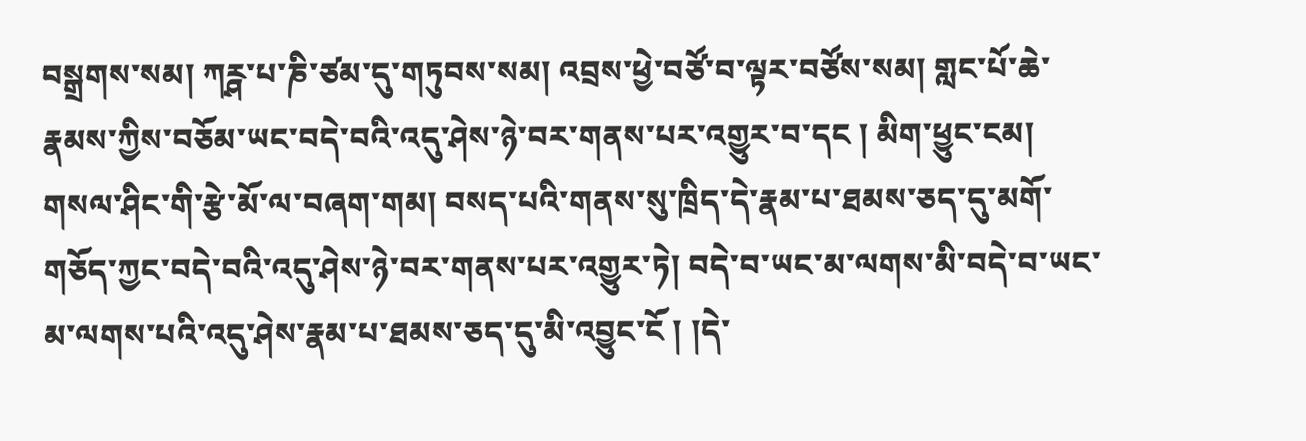བསྒྲགས་སམ། ཀཪྴ་པ་ཎི་ཙམ་དུ་གཏུབས་སམ། འབྲས་ཕྱེ་བཙོ་བ་ལྟར་བཙོས་སམ། གླང་པོ་ཆེ་རྣམས་ཀྱིས་བཅོམ་ཡང་བདེ་བའི་འདུ་ཤེས་ཉེ་བར་གནས་པར་འགྱུར་བ་དང ། མིག་ཕྱུང་ངམ། གསལ་ཤིང་གི་རྩེ་མོ་ལ་བཞག་གམ། བསད་པའི་གནས་སུ་ཁྲིད་དེ་རྣམ་པ་ཐམས་ཅད་དུ་མགོ་གཅོད་ཀྱང་བདེ་བའི་འདུ་ཤེས་ཉེ་བར་གནས་པར་འགྱུར་ཏེ། བདེ་བ་ཡང་མ་ལགས་མི་བདེ་བ་ཡང་མ་ལགས་པའི་འདུ་ཤེས་རྣམ་པ་ཐམས་ཅད་དུ་མི་འབྱུང་ངོ ། །དེ་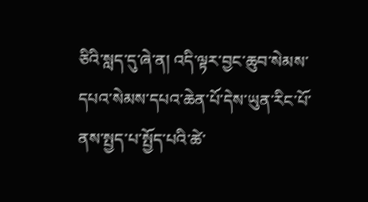ཅིའི་སླད་དུ་ཞེ་ན། འདི་ལྟར་བྱང་ཆུབ་སེམས་དཔའ་སེམས་དཔའ་ཆེན་པོ་དེས་ཡུན་རིང་པོ་ནས་སྤྱད་པ་སྤྱོད་པའི་ཚེ་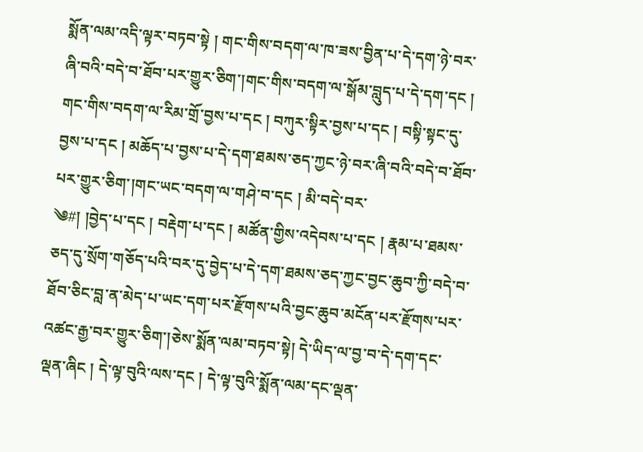སྨོན་ལམ་འདི་ལྟར་བཏབ་སྟེ ། གང་གིས་བདག་ལ་ཁ་ཟས་བྱིན་པ་དེ་དག་ཉེ་བར་ཞི་བའི་བདེ་བ་ཐོབ་པར་གྱུར་ཅིག་།གང་གིས་བདག་ལ་སྒོམ་བླུད་པ་དེ་དག་དང ། གང་གིས་བདག་ལ་རིམ་གྲོ་བྱས་པ་དང ། བཀུར་སྟིར་བྱས་པ་དང ། བསྟི་སྟང་དུ་བྱས་པ་དང ། མཆོད་པ་བྱས་པ་དེ་དག་ཐམས་ཅད་ཀྱང་ཉེ་བར་ཞི་བའི་བདེ་བ་ཐོབ་པར་གྱུར་ཅིག་།གང་ཡང་བདག་ལ་གཤེ་བ་དང ། མི་བདེ་བར་
༄#། །བྱེད་པ་དང ། བརྡེག་པ་དང ། མཚོན་གྱིས་འདེབས་པ་དང ། རྣམ་པ་ཐམས་ཅད་དུ་སྲོག་གཅོད་པའི་བར་དུ་བྱེད་པ་དེ་དག་ཐམས་ཅད་ཀྱང་བྱང་ཆུབ་ཀྱི་བདེ་བ་ཐོབ་ཅིང་བླ་ན་མེད་པ་ཡང་དག་པར་རྫོགས་པའི་བྱང་ཆུབ་མངོན་པར་རྫོགས་པར་འཚང་རྒྱ་བར་གྱུར་ཅིག་།ཅེས་སྨོན་ལམ་བཏབ་སྟེ། དེ་ཡིད་ལ་བྱ་བ་དེ་དག་དང་ལྡན་ཞིང ། དེ་ལྟ་བུའི་ལས་དང ། དེ་ལྟ་བུའི་སྨོན་ལམ་དང་ལྡན་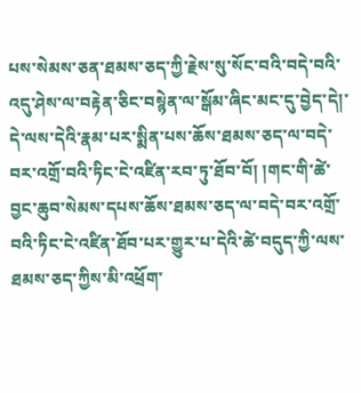པས་སེམས་ཅན་ཐམས་ཅད་ཀྱི་རྗེས་སུ་སོང་བའི་བདེ་བའི་འདུ་ཤེས་ལ་བརྟེན་ཅིང་བསྙེན་ལ་སྒོམ་ཞིང་མང་དུ་བྱེད་དེ།་དེ་ལས་དེའི་རྣམ་པར་སྨིན་པས་ཆོས་ཐམས་ཅད་ལ་བདེ་བར་འགྲོ་བའི་ཏིང་ངེ་འཛིན་རབ་ཏུ་ཐོབ་བོ། །གང་གི་ཚེ་བྱང་ཆུབ་སེམས་དཔས་ཆོས་ཐམས་ཅད་ལ་བདེ་བར་འགྲོ་བའི་ཏིང་ངེ་འཛིན་ཐོབ་པར་གྱུར་པ་དེའི་ཚེ་བདུད་ཀྱི་ལས་ཐམས་ཅད་ཀྱིས་མི་འཕྲོག་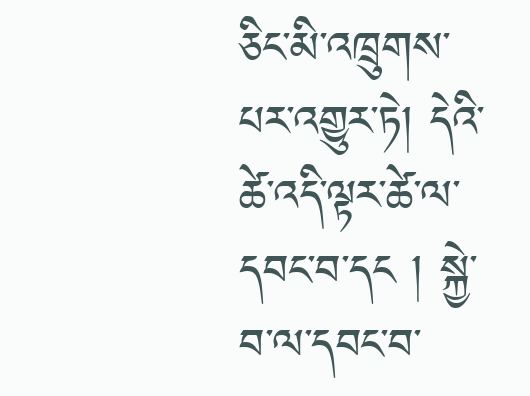ཅིང་མི་འཁྲུགས་པར་འགྱུར་ཏེ། དེའི་ཚེ་འདི་ལྟར་ཚེ་ལ་དབང་བ་དང ། སྐྱེ་བ་ལ་དབང་བ་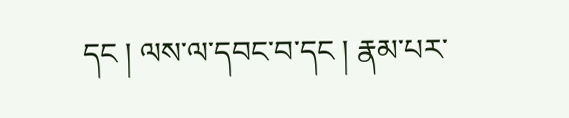དང ། ལས་ལ་དབང་བ་དང ། རྣམ་པར་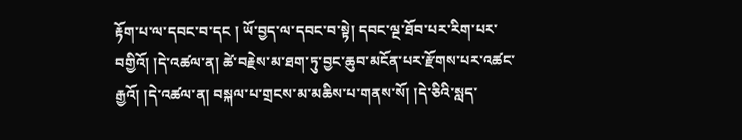རྟོག་པ་ལ་དབང་བ་དང ། ཡོ་བྱད་ལ་དབང་བ་སྟེ། དབང་ལྔ་ཐོབ་པར་རིག་པར་བགྱིའོ། །དེ་འཚལ་ན། ཚེ་བརྗེས་མ་ཐག་ཏུ་བྱང་ཆུབ་མངོན་པར་རྫོགས་པར་འཚང་རྒྱའོ། །དེ་འཚལ་ན། བསྐལ་པ་གྲངས་མ་མཆིས་པ་གནས་སོ། །དེ་ཅིའི་སླད་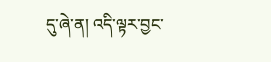དུ་ཞེ་ན། འདི་ལྟར་བྱང་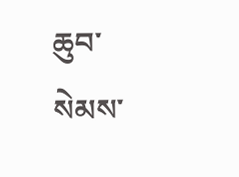ཆུབ་སེམས་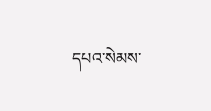དཔའ་སེམས་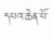དཔའ་ཆེན་པོ་